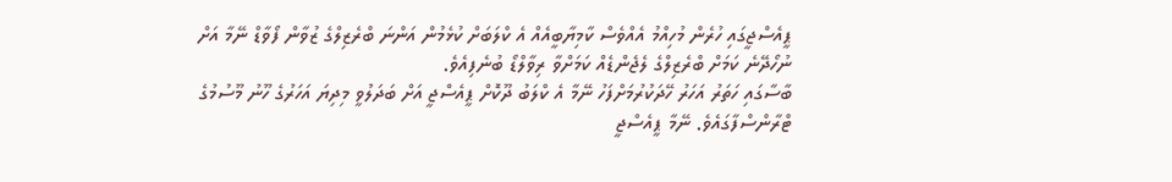ޕީއެސްޖީގައި ހުރެން މުހިއްމު އެއްވެސް ކާމިޔާބީއެއް އެ ކްލަބަށް ކުޅެމުން އަންނަ ބްރެޒިލްގެ ޒުވާން ފޯވާޑް ނޭމާ އަށް ނުހޯދޭނެ ކަމަށް ބްރެޒިލްގެ ލެޖެންޑެއް ކަމަށްވާ ރިވާލްޑޯ ބުނެފިއެވެ.
ބާސާގައި ހަތަރު އަހަރު ހޭދަކުރުމަށްފަހު ނޭމާ އެ ކްލަބު ދޫކޮށް ޕީއެސްޖީ އަށް ބަދަލުވީ މިދިޔަ އަހަރުގެ ހޫނު މޫސުމުގެ ޓްރާންސްފާގައެވެ. ނޭމާ ޕީއެސްޖީ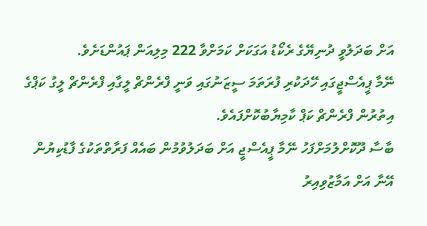އަށް ބަދަލުވީ ދުނިޔޭގެ ރެކޯޑު އަގަކަށް ކަމަށްވާ 222 މިލިއަން ޕައުންޑަށެވެ.
ނޭމާ ޕީއެސްޖީގައި ހޭދަކުރި ފުރަތަމަ ސީޒަނުގައި ވަނީ ފްރެންޗް ލީގާއި ފްރެންޗް ލީގު ކަޕްގެ އިތުރުން ފްރެންޗް ކަޕް ކާމިޔާބުކޮށްފައެވެ.
ބާސާ ދޫކޮށްލުމަށްފަހު ނޭމާ ޕީއެސްޖީ އަށް ބަދަލުވުމުން ބައެއް ފަރާތްތަކުގެ ފާޑުކިޔުން އޭނާ އަށް އަމާޒުވިއިރު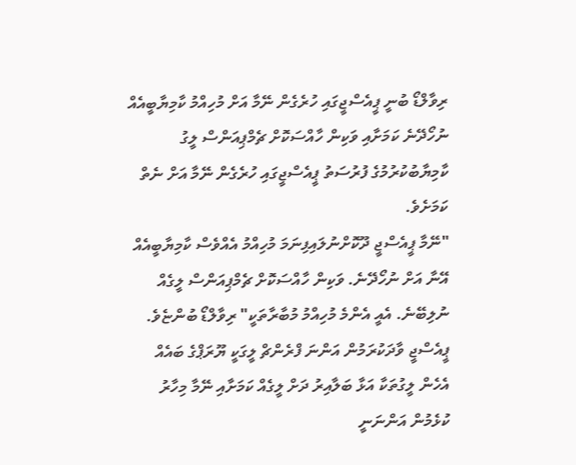ރިވާލްޑޯ ބުނީ ޕީއެސްޖީގައި ހުރެގެން ނޭމާ އަށް މުހިއްމު ކާމިޔާބީއެއް ނުހޯދޭނެ ކަމަށާއި ވަކިން ހާއްސަކޮށް ޗެމްޕިއަންސް ލީގު ކާމިޔާބުކުރުމުގެ ފުރުސަތު ޕީއެސްޖީގައި ހުރެގެން ނޭމާ އަށް ނެތް ކަމަށެވެ.
"ނޭމާ ޕީއެސްޖީ ދޫކޮށްނުލައިފިނަމަ މުހިއްމު އެއްވެސް ކާމިޔާބީއެއް އޭނާ އަށް ނުހޯދޭނެ. ވަކިން ހާއްސަކޮށް ޗެމްޕިއަންސް ލީގެއް ނުލިބޭނެ. އެއީ އެންމެ މުހިއްމު މުބާރާތަކީ" ރިވާލްޑޯ ބުންޏެވެ.
ޕީއެސްޖީ ވާދަކުރަމުން އަންނަ ފްރެންޗް ލީގަކީ ޔޫރަޕްގެ ބައެއް އެހެން ލީގުތަކާ އަޅާ ބަލާއިރު ދަށް ލީގެއް ކަމަށާއި ނޭމާ މިހާރު ކުޅެމުން އަންނަނީ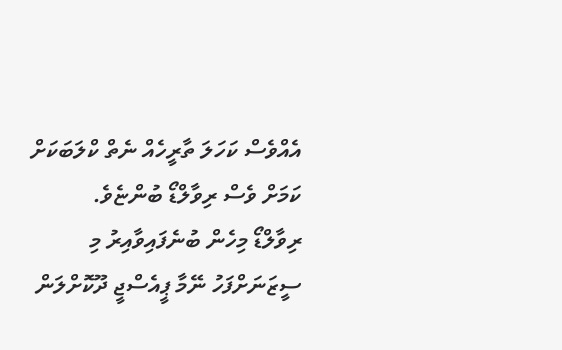އެއްވެސް ކަހަލަ ތާރީހެއް ނެތް ކްލަބަކަށް ކަމަށް ވެސް ރިވާލްޑޯ ބުންޏެވެ.
ރިވާލްޑޯ މިހެން ބުނެފައިވާއިރު މި ސީޒަނަށްފަހު ނޭމާ ޕީއެސްޖީ ދޫކޮށްލަން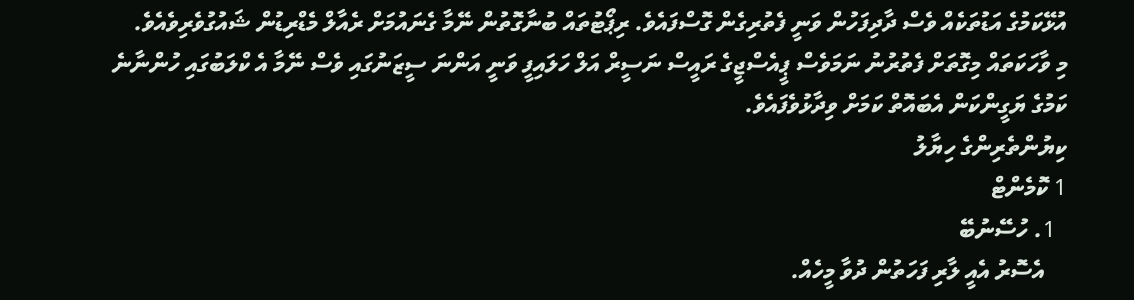އުޅޭކަމުގެ އަޑުތަކެއް ވެސް ދާދިފަހުން ވަނީ ފެތުރިގެން ގޮސްފައެވެ. ރިޕޯޓުތައް ބުނާގޮތުން ނޭމާ ގެނައުމަށް ރެއާލް މެޑްރިޑުން ޝައުގުވެރިވެއެވެ.
މި ވާހަކަތައް މިގޮތަށް ފެތުރުނު ނަމަވެސް ޕީއެސްޖީގެ ރައީސް ނަސީރް އަލް ހަލައިފީ ވަނީ އަންނަ ސީޒަނުގައި ވެސް ނޭމާ އެ ކްލަބުގައި ހުންނާނެ ކަމުގެ ޔަގީންކަން އެބައޮތް ކަމަށް ވިދާޅުވެފައެވެ.
ކިޔުންތެރިންގެ ހިޔާލު
1 ކޮމެންޓް
  1. ހުސޭނުބޭ
    އެސޮރު އެއީ ލާރި ފަހަތުން ދުވާ މީހެއް.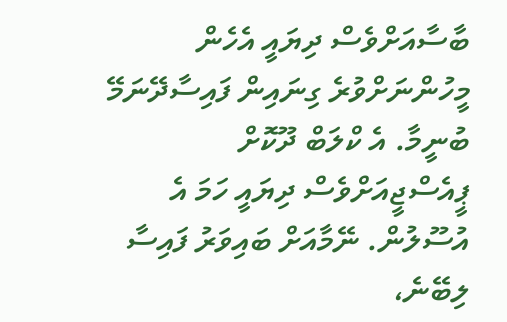ބާސާއަށްވެސް ދިޔައީ އެހެން މީހުންނަށްވުރެ ގިނައިން ފައިސާދޭނަމޭ ބުނީމާ. އެ ކްލަބް ދޫކޮށް ޕީއެސްޖީއަށްވެސް ދިޔައީ ހަމަ އެ އުސޫލުން. ނޭމާއަށް ބައިވަރު ފައިސާ ލިބޭނެ،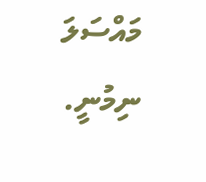މައްސަލަ ނިމުނީ.